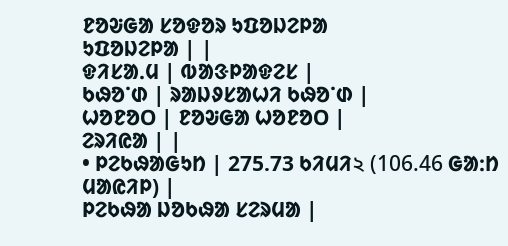ᱱᱚᱶᱜᱟ ᱥᱚᱫᱚᱨ ᱩᱯᱚᱡᱮᱞᱟ
ᱩᱯᱚᱡᱮᱞᱟ | |
ᱫᱤᱥᱟᱹᱢ | ᱵᱟᱝᱞᱟᱫᱮᱥ |
ᱠᱷᱚᱸᱰ | ᱨᱟᱡᱽᱥᱟᱦᱤ ᱠᱷᱚᱸᱰ |
ᱦᱚᱱᱚᱛ | ᱱᱚᱶᱜᱟ ᱦᱚᱱᱚᱛ |
ᱮᱨᱤᱭᱟ | |
• ᱞᱮᱠᱷᱟᱜᱩᱴ | 275.73 ᱠᱤᱢᱤ২ (106.46 ᱜᱟᱺᱴ ᱢᱟᱭᱤᱞ) |
ᱞᱮᱠᱷᱟ ᱡᱚᱠᱷᱟ ᱥᱮᱨᱢᱟ |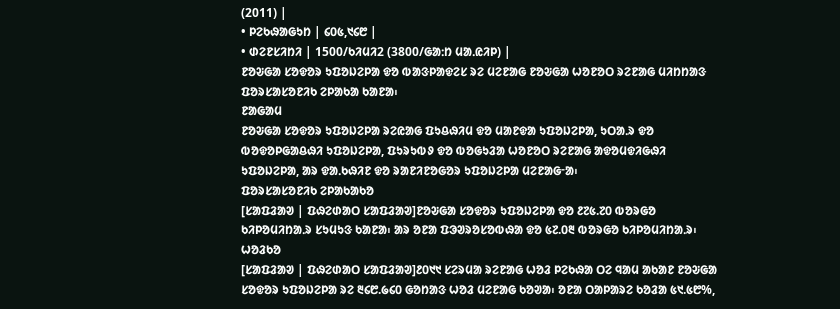(2011) |
• ᱞᱮᱠᱷᱟᱜᱩᱴ | ᱔᱐᱕,᱑᱔᱘ |
• ᱰᱮᱱᱥᱤᱴᱤ | 1500/ᱠᱤᱢᱤ2 (3800/ᱜᱟᱺᱴ ᱢᱟᱹᱭᱤᱞ) |
ᱱᱚᱶᱜᱟ ᱥᱚᱫᱚᱨ ᱩᱯᱚᱡᱮᱞᱟ ᱫᱚ ᱵᱟᱝᱞᱟᱫᱮᱥ ᱨᱮ ᱢᱮᱱᱟᱜ ᱱᱚᱶᱜᱟ ᱦᱚᱱᱚᱛ ᱨᱮᱱᱟᱜ ᱢᱤᱴᱴᱟᱝ ᱯᱚᱨᱥᱟᱥᱚᱱᱤᱠ ᱮᱞᱟᱠᱟ ᱠᱟᱱᱟ᱾
ᱱᱟᱜᱟᱢ
ᱱᱚᱶᱜᱟ ᱥᱚᱫᱚᱨ ᱩᱯᱚᱡᱮᱞᱟ ᱨᱮᱭᱟᱜ ᱯᱩᱪᱷᱤᱢ ᱫᱚ ᱢᱟᱱᱫᱟ ᱩᱯᱚᱡᱮᱞᱟ, ᱩᱛᱟᱹᱨ ᱫᱚ ᱵᱚᱫᱚᱞᱜᱟᱪᱷᱤ ᱩᱯᱚᱡᱮᱞᱟ, ᱯᱩᱨᱩᱵᱽ ᱫᱚ ᱵᱚᱜᱩᱲᱟ ᱦᱚᱱᱚᱛ ᱨᱮᱱᱟᱜ ᱟᱫᱚᱢᱫᱤᱜᱷᱤ ᱩᱯᱚᱡᱮᱞᱟ, ᱟᱨ ᱫᱟᱹᱠᱷᱤᱱ ᱫᱚ ᱨᱟᱱᱤᱱᱚᱜᱚᱨ ᱩᱯᱚᱡᱮᱞᱟ ᱢᱮᱱᱟᱜᱼᱟ᱾
ᱯᱚᱨᱥᱟᱥᱚᱱᱤᱠ ᱮᱞᱟᱠᱟᱠᱚ
[ᱥᱟᱯᱲᱟᱣ | ᱯᱷᱮᱰᱟᱛ ᱥᱟᱯᱲᱟᱣ]ᱱᱚᱶᱜᱟ ᱥᱚᱫᱚᱨ ᱩᱯᱚᱡᱮᱞᱟ ᱫᱚ ᱒᱗᱕.᱗᱐ ᱵᱚᱨᱜᱚ ᱠᱤᱞᱚᱢᱤᱴᱟᱹᱨ ᱥᱩᱢᱩᱝ ᱠᱟᱱᱟ᱾ ᱟᱨ ᱚᱱᱟ ᱯᱳᱣᱨᱚᱥᱚᱵᱷᱟ ᱫᱚ ᱕᱗.᱐᱓ ᱵᱚᱨᱜᱚ ᱠᱤᱞᱚᱢᱤᱴᱟᱹᱨ᱾
ᱦᱚᱲᱠᱚ
[ᱥᱟᱯᱲᱟᱣ | ᱯᱷᱮᱰᱟᱛ ᱥᱟᱯᱲᱟᱣ]᱒᱐᱑᱑ ᱥᱮᱨᱢᱟ ᱨᱮᱱᱟᱜ ᱦᱚᱲ ᱞᱮᱠᱷᱟ ᱛᱮ ᱧᱟᱢ ᱟᱠᱟᱱ ᱱᱚᱶᱜᱟ ᱥᱚᱫᱚᱨ ᱩᱯᱚᱡᱮᱞᱟ ᱨᱮ ᱓᱔᱘.᱙᱔᱐ ᱜᱚᱴᱟᱝ ᱦᱚᱲ ᱢᱮᱱᱟᱜ ᱠᱚᱣᱟ᱾ ᱚᱱᱟ ᱛᱟᱞᱟᱨᱮ ᱠᱚᱲᱟ ᱕᱑.᱕᱘%,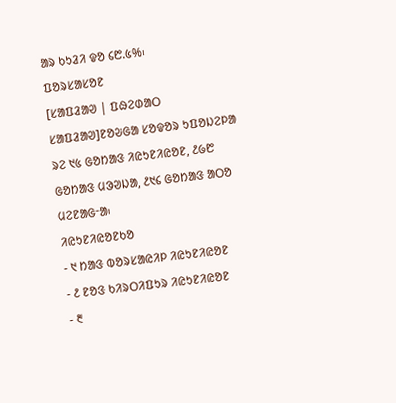ᱟᱨ ᱠᱩᱲᱤ ᱫᱚ ᱔᱘.᱕%᱾
ᱯᱚᱨᱥᱟᱥᱚᱱ
[ᱥᱟᱯᱲᱟᱣ | ᱯᱷᱮᱰᱟᱛ ᱥᱟᱯᱲᱟᱣ]ᱱᱚᱶᱜᱟ ᱥᱚᱫᱚᱨ ᱩᱯᱚᱡᱮᱞᱟ ᱨᱮ ᱑᱕ ᱜᱚᱴᱟᱝ ᱤᱭᱩᱱᱤᱭᱚᱱ, ᱒᱙᱘ ᱜᱚᱴᱟᱝ ᱢᱳᱣᱡᱟ, ᱒᱑᱔ ᱜᱚᱴᱟᱝ ᱟᱛᱚ ᱢᱮᱱᱟᱜᱼᱟ᱾
ᱤᱭᱩᱱᱤᱭᱚᱱᱠᱚ
- ᱑ ᱴᱟᱝ ᱵᱚᱨᱥᱟᱭᱤᱞ ᱤᱭᱩᱱᱤᱭᱚᱱ
- ᱒ ᱱᱚᱝ ᱠᱤᱨᱛᱤᱯᱩᱨ ᱤᱭᱩᱱᱤᱭᱚᱱ
- ᱓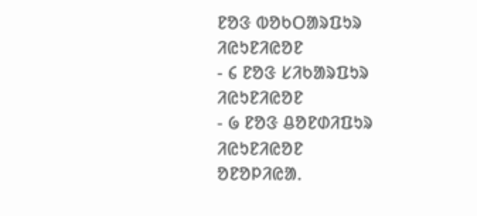ᱱᱚᱝ ᱵᱚᱠᱛᱟᱨᱯᱩᱨ ᱤᱭᱩᱱᱤᱭᱚᱱ
- ᱔ ᱱᱚᱝ ᱥᱤᱠᱟᱨᱯᱩᱨ ᱤᱭᱩᱱᱤᱭᱚᱱ
- ᱙ ᱱᱚᱝ ᱪᱚᱱᱰᱤᱯᱩᱨ ᱤᱭᱩᱱᱤᱭᱚᱱ
ᱚᱱᱚᱞᱤᱭᱟᱹ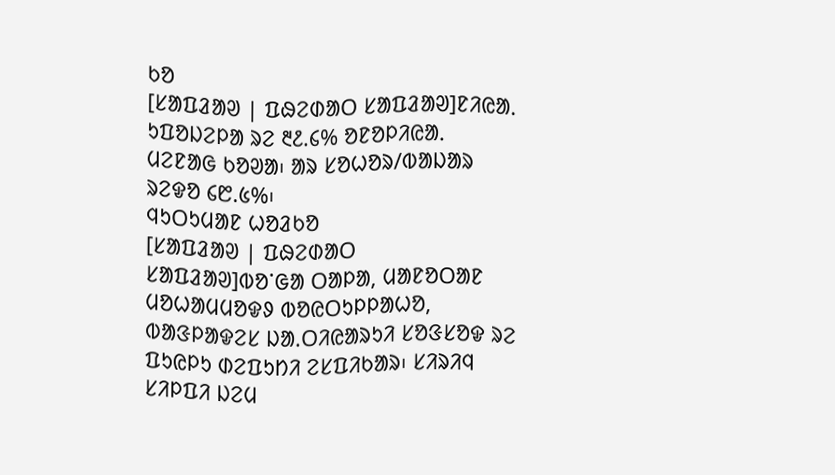ᱠᱚ
[ᱥᱟᱯᱲᱟᱣ | ᱯᱷᱮᱰᱟᱛ ᱥᱟᱯᱲᱟᱣ]ᱱᱤᱭᱟᱹ ᱩᱯᱚᱡᱮᱞᱟ ᱨᱮ ᱓᱒.᱔% ᱚᱱᱚᱞᱤᱭᱟᱹ ᱢᱮᱱᱟᱜ ᱠᱚᱣᱟ᱾ ᱟᱨ ᱥᱚᱦᱚᱨ/ᱵᱟᱡᱟᱨ ᱨᱮᱫᱚ ᱔᱘.᱕%᱾
ᱧᱩᱛᱩᱢᱟᱱ ᱦᱚᱲᱠᱚ
[ᱥᱟᱯᱲᱟᱣ | ᱯᱷᱮᱰᱟᱛ ᱥᱟᱯᱲᱟᱣ]ᱵᱚᱸᱜᱟ ᱛᱟᱞᱟ, ᱢᱟᱱᱚᱛᱟᱱ ᱢᱚᱦᱟᱢᱢᱚᱫᱽ ᱵᱚᱭᱛᱩᱞᱞᱟᱦᱚ, ᱵᱟᱝᱞᱟᱫᱮᱥ ᱡᱟᱹᱛᱤᱭᱟᱨᱩᱤ ᱥᱚᱝᱥᱚᱫ ᱨᱮ ᱯᱩᱭᱞᱩ ᱰᱮᱯᱩᱴᱤ ᱮᱥᱯᱤᱠᱟᱨ᱾ ᱥᱤᱨᱤᱧ ᱥᱤᱞᱯᱤ ᱡᱮᱢ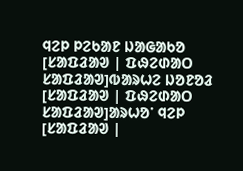ᱧᱮᱞ ᱞᱮᱠᱟᱱ ᱡᱟᱜᱟᱠᱚ
[ᱥᱟᱯᱲᱟᱣ | ᱯᱷᱮᱰᱟᱛ ᱥᱟᱯᱲᱟᱣ]ᱵᱟᱨᱦᱮ ᱡᱚᱱᱚᱲ
[ᱥᱟᱯᱲᱟᱣ | ᱯᱷᱮᱰᱟᱛ ᱥᱟᱯᱲᱟᱣ]ᱟᱨᱦᱚᱸ ᱧᱮᱞ
[ᱥᱟᱯᱲᱟᱣ |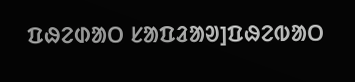ᱯᱷᱮᱰᱟᱛ ᱥᱟᱯᱲᱟᱣ]ᱯᱷᱮᱵᱟᱛ